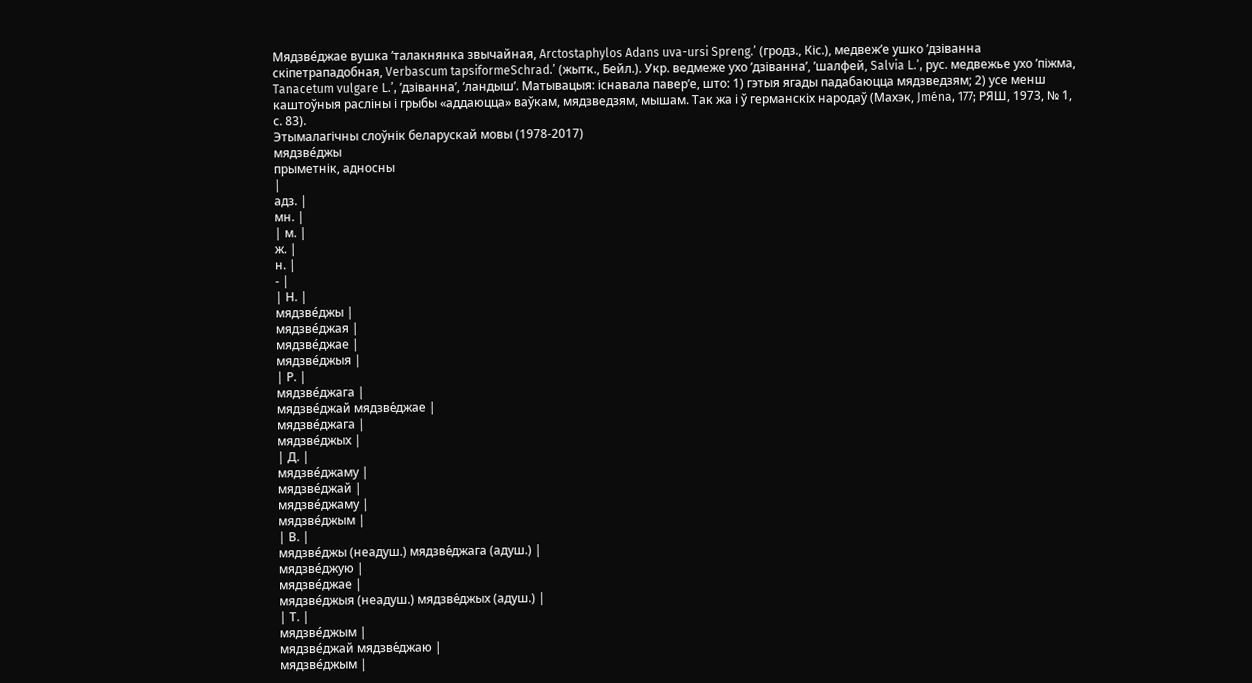Мядзве́джае вушка ’талакнянка звычайная, Arctostaphylos Adans uva-ursi Spreng.’ (гродз., Кіс.), медвежʼе ушко ’дзіванна скіпетрападобная, Verbascum tapsiformeSchrad.’ (жытк., Бейл.). Укр. ведмеже ухо ’дзіванна’, ’шалфей, Salvia L.’, рус. медвежье ухо ’піжма, Tanacetum vulgare L.’, ’дзіванна’, ’ландыш’. Матывацыя: існавала павер’е, што: 1) гэтыя ягады падабаюцца мядзведзям; 2) усе менш каштоўныя расліны і грыбы «аддаюцца» ваўкам, мядзведзям, мышам. Так жа і ў германскіх народаў (Махэк, Jména, 177; РЯШ, 1973, № 1, с. 83).
Этымалагічны слоўнік беларускай мовы (1978-2017)
мядзве́джы
прыметнік, адносны
|
адз. |
мн. |
| м. |
ж. |
н. |
- |
| Н. |
мядзве́джы |
мядзве́джая |
мядзве́джае |
мядзве́джыя |
| Р. |
мядзве́джага |
мядзве́джай мядзве́джае |
мядзве́джага |
мядзве́джых |
| Д. |
мядзве́джаму |
мядзве́джай |
мядзве́джаму |
мядзве́джым |
| В. |
мядзве́джы (неадуш.) мядзве́джага (адуш.) |
мядзве́джую |
мядзве́джае |
мядзве́джыя (неадуш.) мядзве́джых (адуш.) |
| Т. |
мядзве́джым |
мядзве́джай мядзве́джаю |
мядзве́джым |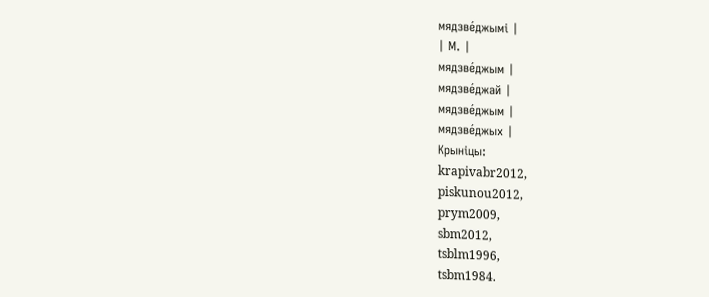мядзве́джымі |
| М. |
мядзве́джым |
мядзве́джай |
мядзве́джым |
мядзве́джых |
Крыніцы:
krapivabr2012,
piskunou2012,
prym2009,
sbm2012,
tsblm1996,
tsbm1984.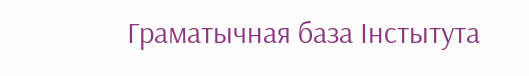Граматычная база Інстытута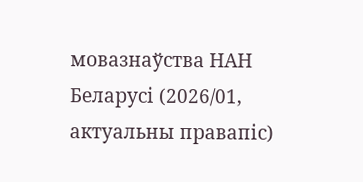мовазнаўства НАН Беларусі (2026/01, актуальны правапіс)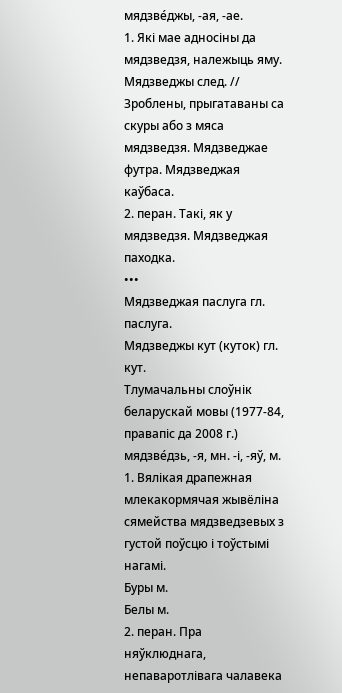мядзве́джы, ‑ая, ‑ае.
1. Які мае адносіны да мядзведзя, належыць яму. Мядзведжы след. // Зроблены, прыгатаваны са скуры або з мяса мядзведзя. Мядзведжае футра. Мядзведжая каўбаса.
2. перан. Такі, як у мядзведзя. Мядзведжая паходка.
•••
Мядзведжая паслуга гл. паслуга.
Мядзведжы кут (куток) гл. кут.
Тлумачальны слоўнік беларускай мовы (1977-84, правапіс да 2008 г.)
мядзве́дзь, -я, мн. -і, -яў, м.
1. Вялікая драпежная млекакормячая жывёліна сямейства мядзведзевых з густой поўсцю і тоўстымі нагамі.
Буры м.
Белы м.
2. перан. Пра няўклюднага, непаваротлівага чалавека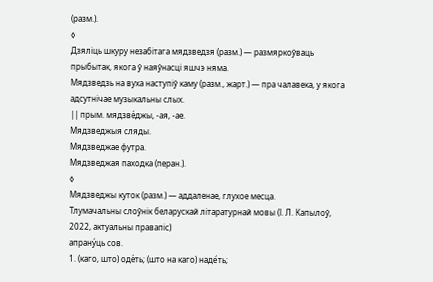(разм.).
◊
Дзяліць шкуру незабітага мядзведзя (разм.) — размяркоўваць прыбытак, якога ў наяўнасці яшчэ няма.
Мядзведзь на вуха наступіў каму (разм., жарт.) — пра чалавека, у якога адсутнічае музыкальны слых.
|| прым. мядзве́джы, -ая, -ае.
Мядзведжыя сляды.
Мядзведжае футра.
Мядзведжая паходка (перан.).
◊
Мядзведжы куток (разм.) — аддаленае, глухое месца.
Тлумачальны слоўнік беларускай літаратурнай мовы (І. Л. Капылоў, 2022, актуальны правапіс)
апрану́ць сов.
1. (каго, што) оде́ть; (што на каго) наде́ть;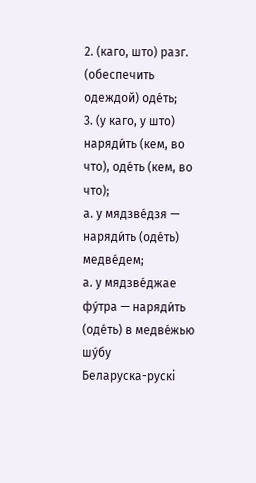2. (каго, што) разг. (обеспечить одеждой) оде́ть;
3. (у каго, у што) наряди́ть (кем, во что), оде́ть (кем, во что);
а. у мядзве́дзя — наряди́ть (оде́ть) медве́дем;
а. у мядзве́джае фу́тра — наряди́ть (оде́ть) в медве́жью шу́бу
Беларуска-рускі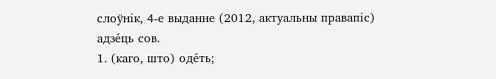слоўнік, 4-е выданне (2012, актуальны правапіс)
адзе́ць сов.
1. (каго, што) оде́ть;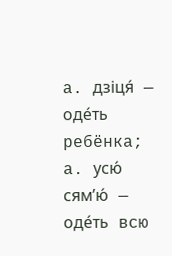а. дзіця́ — оде́ть ребёнка;
а. усю́ сям’ю́ — оде́ть всю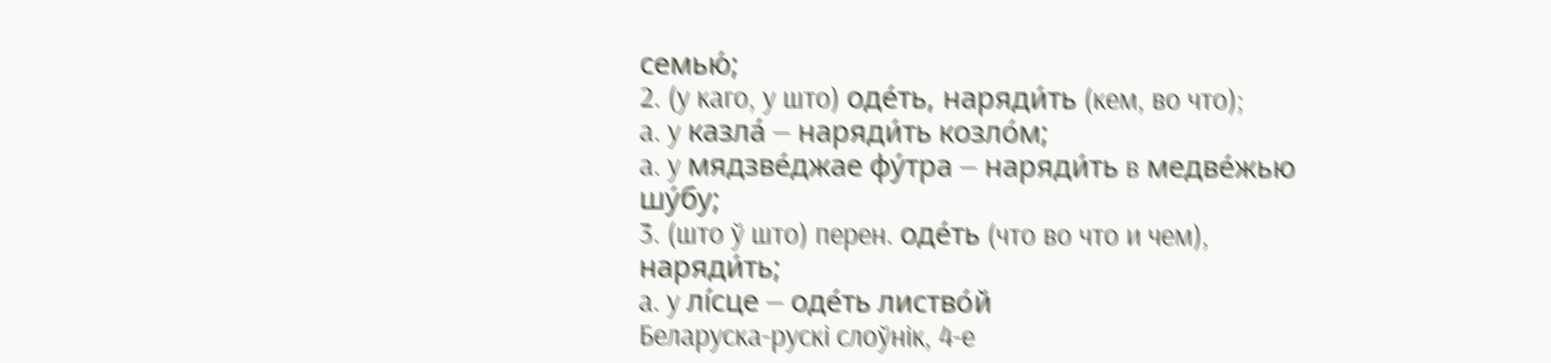семью́;
2. (у каго, у што) оде́ть, наряди́ть (кем, во что);
а. у казла́ — наряди́ть козло́м;
а. у мядзве́джае фу́тра — наряди́ть в медве́жью шу́бу;
3. (што ў што) перен. оде́ть (что во что и чем), наряди́ть;
а. у лі́сце — оде́ть листво́й
Беларуска-рускі слоўнік, 4-е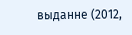выданне (2012,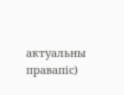актуальны правапіс)